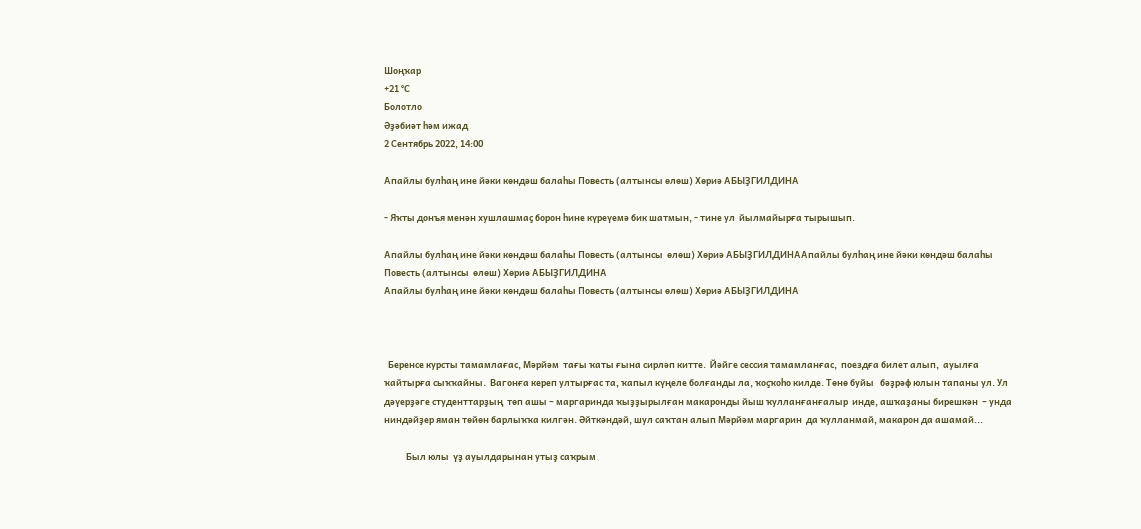Шоңҡар
+21 °С
Болотло
Әҙәбиәт һәм ижад
2 Сентябрь 2022, 14:00

Апайлы булһаң ине йәки көндәш балаһы Повесть (алтынсы өлөш) Хөриә АБЫҘГИЛДИНА

- Яҡты донъя менән хушлашмаҫ борон һине күреүемә бик шатмын, - тине ул  йылмайырға тырышып.

Апайлы булһаң ине йәки көндәш балаһы Повесть (алтынсы  өлөш) Хөриә АБЫҘГИЛДИНААпайлы булһаң ине йәки көндәш балаһы Повесть (алтынсы  өлөш) Хөриә АБЫҘГИЛДИНА
Апайлы булһаң ине йәки көндәш балаһы Повесть (алтынсы өлөш) Хөриә АБЫҘГИЛДИНА



  Беренсе курсты тамамлағас, Мәрйәм  тағы ҡаты ғына сирләп китте.  Йәйге сессия тамамланғас,  поездға билет алып,  ауылға ҡайтырға сыҡҡайны.  Вагонға кереп ултырғас та, ҡапыл күңеле болғанды ла, ҡоҫҡоһо килде. Төнө буйы   бәҙрәф юлын тапаны ул. Ул дәүерҙәге студенттарҙың  төп ашы – маргаринда ҡыҙҙырылған макаронды йыш ҡулланғанғалыр  инде, ашҡаҙаны бирешкән  – унда ниндәйҙер яман төйөн барлыҡҡа килгән. Әйткәндәй, шул саҡтан алып Мәрйәм маргарин  да ҡулланмай, макарон да ашамай...

           Был юлы  үҙ ауылдарынан утыҙ саҡрым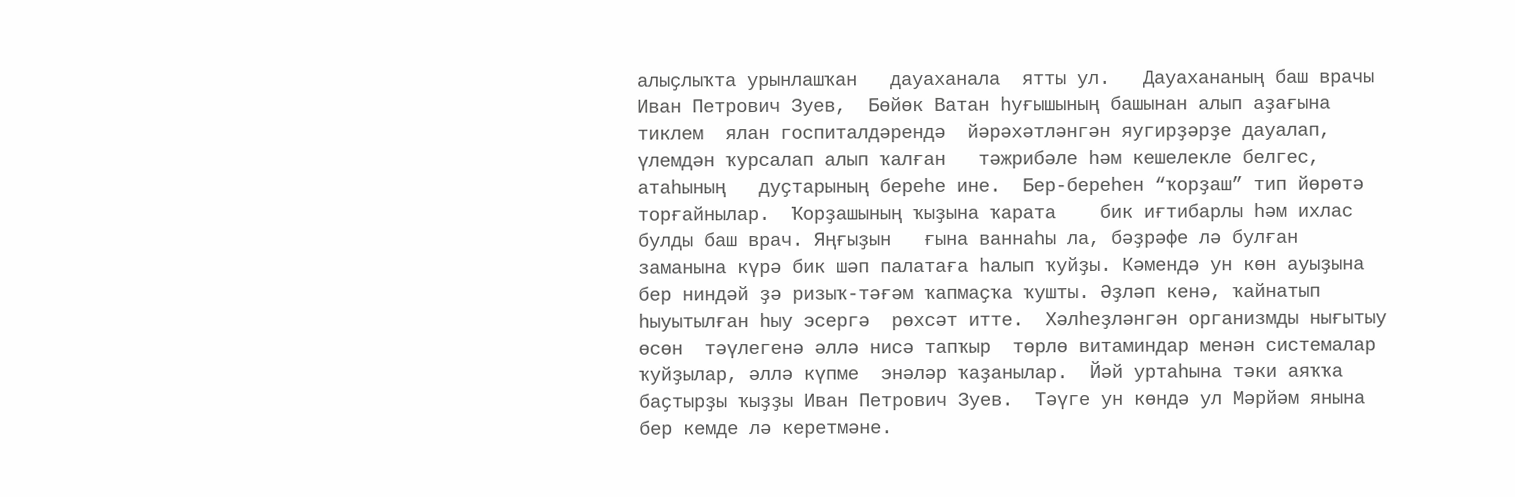алыҫлыҡта урынлашҡан   дауаханала  ятты ул.   Дауахананың баш врачы Иван Петрович Зуев,  Бөйөк Ватан һуғышының башынан алып аҙағына тиклем  ялан госпиталдәрендә  йәрәхәтләнгән яугирҙәрҙе дауалап, үлемдән ҡурсалап алып ҡалған   тәжрибәле һәм кешелекле белгес, атаһының   дуҫтарының береһе ине.  Бер-береһен “ҡорҙаш” тип йөрөтә торғайнылар.  Ҡорҙашының ҡыҙына ҡарата    бик иғтибарлы һәм ихлас  булды баш врач. Яңғыҙын   ғына ваннаһы ла, бәҙрәфе лә булған заманына күрә бик шәп палатаға һалып ҡуйҙы. Кәмендә ун көн ауыҙына бер ниндәй ҙә ризыҡ-тәғәм ҡапмаҫҡа ҡушты. Әҙләп кенә, ҡайнатып  һыуытылған һыу эсергә  рөхсәт итте.  Хәлһеҙләнгән организмды нығытыу өсөн  тәүлегенә әллә нисә тапҡыр  төрлө витаминдар менән системалар ҡуйҙылар, әллә күпме  энәләр ҡаҙанылар.  Йәй уртаһына тәки аяҡҡа баҫтырҙы ҡыҙҙы Иван Петрович Зуев.  Тәүге ун көндә ул Мәрйәм янына бер кемде лә керетмәне.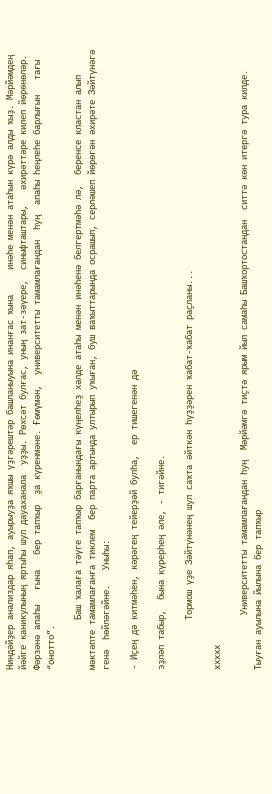Ниндәйҙер анализдар яһап, ауырыуҙа яҡшы үҙгәрештәр башланыуына инанғас ҡына     инәһе менән атаһын күрә алды ҡыҙ. Мәрйәмдең йәйге каникулының яртыһы шул дауаханала  уҙҙы. Рөхсәт булғас, уның зат-зәүере,  синыфташтары,   әхирәттәре килеп йөрөнөләр. Фәрзәнә апаһы   ғына   бер тапҡыр  ҙа күренмәне. Ғөмүмән,  университетты тамамлағандан  һуң  апаһы һеңлеһе барлығын   тағы  “онотто”.

          Баш ҡалаға тәүге тапҡыр барғанындағы күңелһеҙ хәлде атаһы менән инәһенә белгертмәһә лә,  беренсе кластан алып мәктәпте тамамлағанға тиклем  бер парта артында ултырып уҡыған, буш ваҡыттарында осрашып, серләшеп йөрөгән әхирәте Зәйтүнәгә генә  һөйләгәйне.   Уныһы:

- Иҫең дә китмәһен, кәрәгең тейерҙәй булһа,  ер тишегенән дә

эҙләп табыр,  бына күрерһең әле, - тигәйне.

          Тормош үҙе Зәйтүнәнең шул саҡта әйткән һүҙҙәрен ҡабат-ҡабат раҫланы...

ххххх

           Университетты тамамлағандан һуң  Мәрйәмгә тиҫтә ярым йыл самаһы Башҡортостандан  ситтә көн итергә тура килде. Тыуған ауылына йылына бер тапҡыр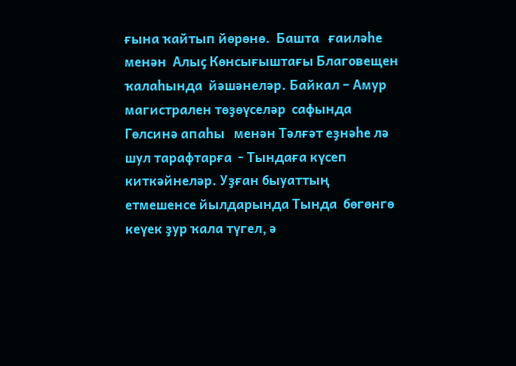ғына ҡайтып йөрөнө.  Башта   ғаиләһе менән  Алыҫ Көнсығыштағы Благовещен ҡалаһында  йәшәнеләр. Байкал – Амур магистрален төҙөүселәр  сафында Гөлсинә апаһы   менән Тәлғәт еҙнәһе лә     шул тарафтарға  - Тындаға күсеп киткәйнеләр. Уҙған быуаттың  етмешенсе йылдарында Тында  бөгөнгө кеүек ҙур ҡала түгел, ә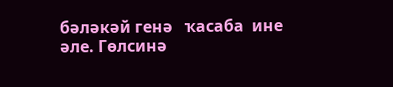бәләкәй генә   ҡасаба  ине әле. Гөлсинә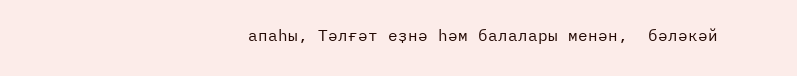апаһы, Тәлғәт еҙнә һәм балалары менән,  бәләкәй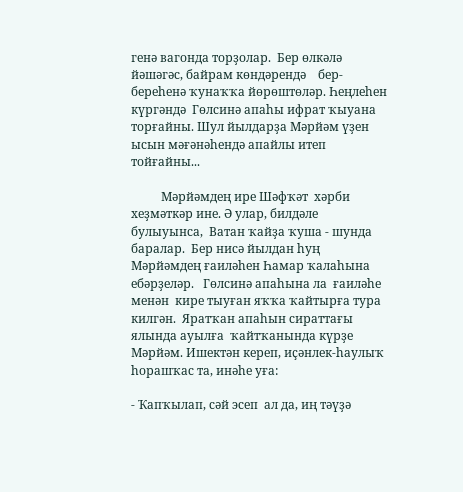генә вагонда торҙолар.  Бер өлкәлә йәшәгәс, байрам көндәрендә    бер-береһенә ҡунаҡҡа йөрөштөләр. Һеңлеһен күргәндә  Гөлсинә апаһы ифрат ҡыуана торғайны. Шул йылдарҙа Мәрйәм үҙен ысын мәғәнәһендә апайлы итеп тойғайны...

          Мәрйәмдең ире Шәфҡәт  хәрби хеҙмәткәр ине. Ә улар, билдәле булыуынса,  Ватан ҡайҙа ҡуша - шунда баралар.  Бер нисә йылдан һуң  Мәрйәмдең ғаиләһен Һамар ҡалаһына   ебәрҙеләр.   Гөлсинә апаһына ла  ғаиләһе  менән  кире тыуған яҡҡа ҡайтырға тура килгән.  Яратҡан апаһын сираттағы ялында ауылға  ҡайтҡанында күрҙе Мәрйәм. Ишектән кереп, иҫәнлек-һаулыҡ һорашҡас та, инәһе уға:

- Ҡапҡылап, сәй эсеп  ал да, иң тәүҙә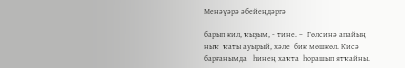Менәүәрә әбейеңдәргә

барып кил, ҡыҙым, - тине. –  Гөлсинә апайың  ныҡ  ҡаты ауырый, хәле  бик мөшкөл. Кисә барғанымда   һинең хаҡта  һорашып ятҡайны.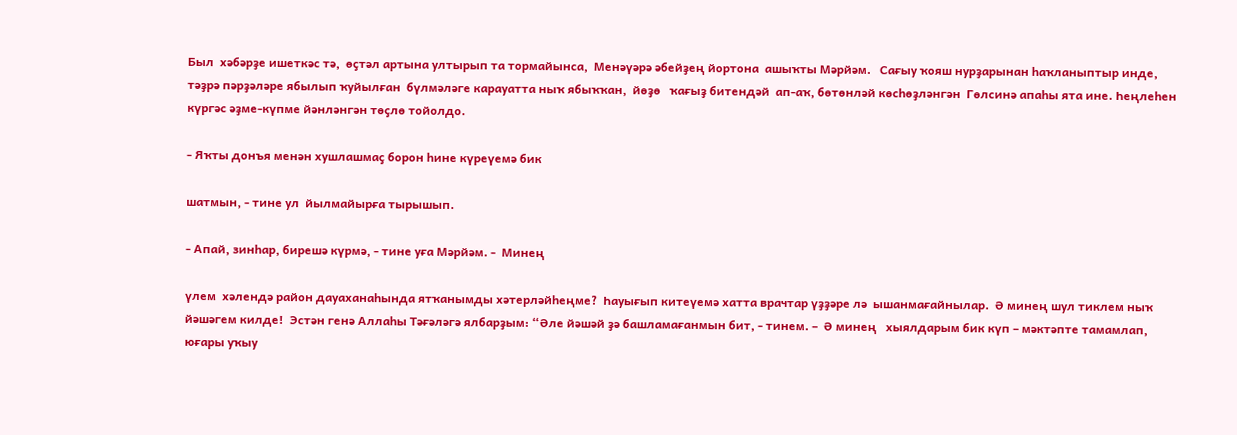Был  хәбәрҙе ишеткәс тә,  өҫтәл артына ултырып та тормайынса,  Менәүәрә әбейҙең йортона  ашыҡты Мәрйәм.   Сағыу ҡояш нурҙарынан һаҡланыптыр инде, тәҙрә пәрҙәләре ябылып ҡуйылған  бүлмәләге карауатта ныҡ ябыҡҡан,  йөҙө   ҡағыҙ битендәй  ап-аҡ, бөтөнләй көсһөҙләнгән  Гөлсинә апаһы ята ине. Һеңлеһен күргәс әҙме-күпме йәнләнгән төҫлө тойолдо.

- Яҡты донъя менән хушлашмаҫ борон һине күреүемә бик

шатмын, - тине ул  йылмайырға тырышып.

- Апай, зинһар, бирешә күрмә, - тине уға Мәрйәм. -  Минең

үлем  хәлендә район дауаханаһында ятҡанымды хәтерләйһеңме?  Һауығып китеүемә хатта врачтар үҙҙәре лә  ышанмағайнылар.  Ә минең шул тиклем ныҡ  йәшәгем килде!  Эстән генә Аллаһы Тәғәләгә ялбарҙым: “Әле йәшәй ҙә башламағанмын бит, - тинем. –  Ә минең   хыялдарым бик күп – мәктәпте тамамлап, юғары уҡыу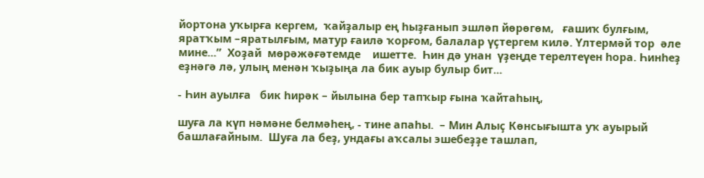йортона уҡырға кергем,  ҡайҙалыр ең һыҙғанып эшләп йөрөгөм,   ғашиҡ булғым, яратҡым –яратылғым, матур ғаилә ҡорғом, балалар үҫтергем килә. Үлтермәй тор  әле мине...”  Хоҙай  мөрәжәғәтемде    ишетте.  Һин дә унан  үҙеңде терелтеүен һора. Һинһеҙ еҙнәгә лә, улың менән ҡыҙыңа ла бик ауыр булыр бит...

- Һин ауылға   бик һирәк – йылына бер тапҡыр ғына ҡайтаһың,

шуға ла күп нәмәне белмәһең, - тине апаһы.  – Мин Алыҫ Көнсығышта уҡ ауырый башлағайным.  Шуға ла беҙ, ундағы аҡсалы эшебеҙҙе ташлап,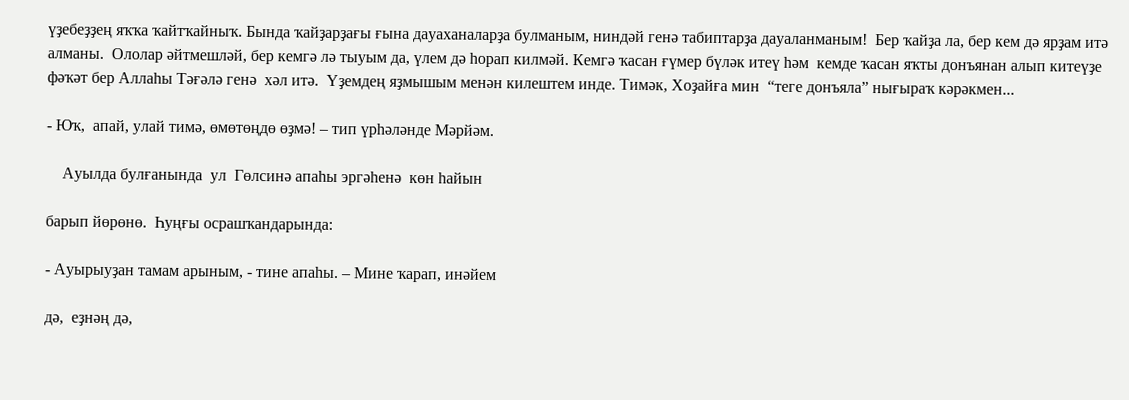үҙебеҙҙең яҡҡа ҡайтҡайныҡ. Бында ҡайҙарҙағы ғына дауаханаларҙа булманым, ниндәй генә табиптарҙа дауаланманым!  Бер ҡайҙа ла, бер кем дә ярҙам итә алманы.  Ололар әйтмешләй, бер кемгә лә тыуым да, үлем дә һорап килмәй. Кемгә ҡасан ғүмер бүләк итеү һәм  кемде ҡасан яҡты донъянан алып китеүҙе  фәҡәт бер Аллаһы Тәғәлә генә  хәл итә.  Үҙемдең яҙмышым менән килештем инде. Тимәк, Хоҙайға мин  “теге донъяла” нығыраҡ кәрәкмен...

- Юҡ,  апай, улай тимә, өмөтөңдө өҙмә! – тип үрһәләнде Мәрйәм.

    Ауылда булғанында  ул  Гөлсинә апаһы эргәһенә  көн һайын

барып йөрөнө.  Һуңғы осрашҡандарында:

- Ауырыуҙан тамам арыным, - тине апаһы. – Мине ҡарап, инәйем

дә,  еҙнәң дә,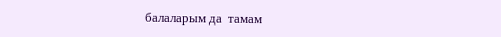балаларым да  тамам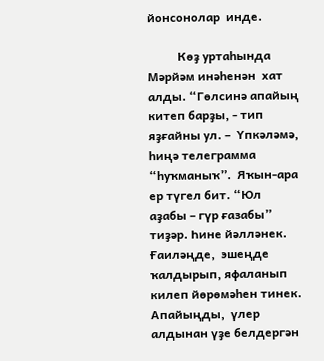йонсонолар  инде.

          Көҙ уртаһында Мәрйәм инәһенән  хат алды. “Гөлсинә апайың китеп барҙы, - тип яҙғайны ул. –  Үпкәләмә, һиңә телеграмма “һуҡманыҡ”.  Яҡын-ара ер түгел бит. “Юл аҙабы – гүр ғазабы” тиҙәр. Һине йәлләнек. Ғаиләңде,  эшеңде ҡалдырып, яфаланып  килеп йөрөмәһен тинек.   Апайыңды,  үлер алдынан үҙе белдергән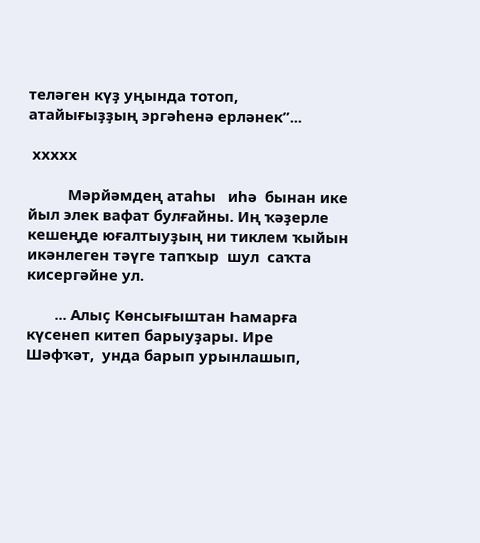теләген күҙ уңында тотоп, атайығыҙҙың эргәһенә ерләнек”...

 ххххх

          Мәрйәмдең атаһы   иһә  бынан ике йыл элек вафат булғайны. Иң ҡәҙерле кешеңде юғалтыуҙың ни тиклем ҡыйын икәнлеген тәүге тапҡыр  шул  саҡта кисергәйне ул.

       ... Алыҫ Көнсығыштан Һамарға күсенеп китеп барыуҙары. Ире  Шәфҡәт,  унда барып урынлашып,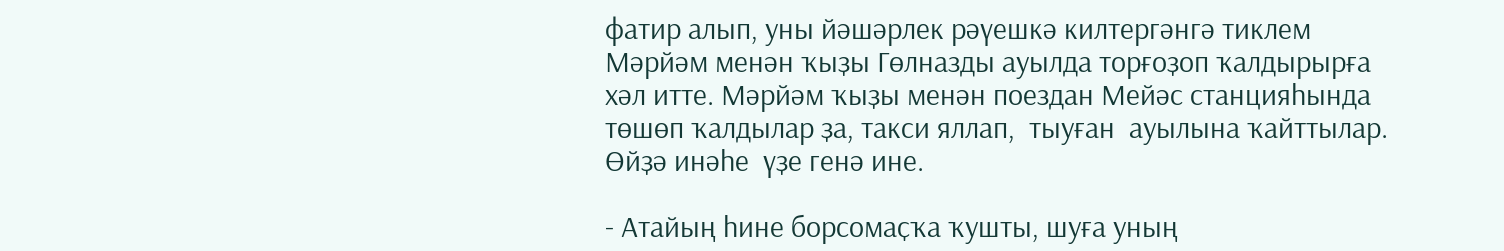фатир алып, уны йәшәрлек рәүешкә килтергәнгә тиклем Мәрйәм менән ҡыҙы Гөлназды ауылда торғоҙоп ҡалдырырға хәл итте. Мәрйәм ҡыҙы менән поездан Мейәс станцияһында төшөп ҡалдылар ҙа, такси яллап,  тыуған  ауылына ҡайттылар.  Өйҙә инәһе  үҙе генә ине.

- Атайың һине борсомаҫҡа ҡушты, шуға уның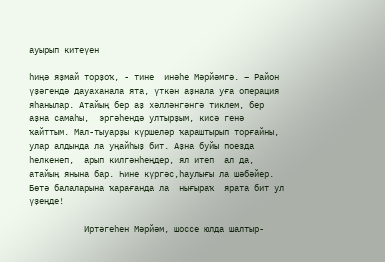ауырып китеүен

һиңә яҙмай торҙоҡ, - тине  инәһе Мәрйәмгә. – Район үҙәгендә дауаханала ята, үткән аҙнала уға операция яһанылар. Атайың бер аҙ хәлләнгәнгә тиклем, бер  аҙна самаһы,  эргәһендә ултырҙым, кисә генә ҡайттым. Мал-тыуарҙы күршеләр ҡараштырып торғайны, улар алдында ла уңайһыҙ бит. Аҙна буйы поезда һелкенеп,  арып килгәнһеңдер, ял итеп  ал да, атайың янына бар. Һине күргәс,һаулығы ла шәбәйер. Бөтә балаларына ҡарағанда ла  нығыраҡ  ярата бит ул  үҙеңде!

           Иртәгеһен Мәрйәм, шоссе юлда шалтыр-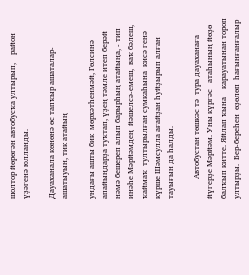шолтор йөрөгән автобусҡа ултырып,    район үҙәгенә юлланды.

Дауаханала көнөнә өс тапҡыр ашаталар-ашатыуын, тик атайың

ундағы ашты бик  мөрхәтһенмәй, Гөлсинә апайыңдарҙа туҡтап, үҙең тәмле итеп берәй нәмә бешереп алып барырһың атайыңа, - тип инәһе Мәрйәмдең  йәшелсә-емеш,  ваҡ бәлеш,  ҡаймаҡ  тултырылған сумкаһына  кисә генә  күрше Шәмсулла ағайҙан һуйҙырып алған тауығын да һалды.

          Автобустан төшкәс тә  тура дауаханаға йүгерҙе Мәрйәм. Уны күргәс   атаһының йөҙө балҡып китте. Яйлап ҡына    карауатынан тороп ултырҙы.  Бер-береһен  өҙөлөп  һағынғанғалыр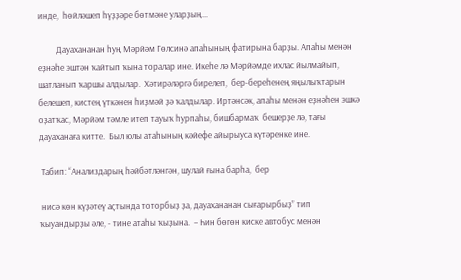инде,  һөйләшеп һүҙҙәре бөтмәне уларҙың...

         Дауахананан һуң Мәрйәм Гөлсинә апаһының фатирына барҙы. Апаһы менән еҙнәһе эштән ҡайтып ҡына торалар ине. Икеһе лә Мәрйәмде ихлас йылмайып, шатланып ҡаршы алдылар.  Хәтирәләргә бирелеп,  бер-береһенең яңылыҡтарын белешеп, кистең үткәнен һиҙмәй ҙә ҡалдылар. Иртәнсәк, апаһы менән еҙнәһен эшкә оҙатҡас, Мәрйәм тәмле итеп тауыҡ һурпаһы, бишбармаҡ  бешерҙе лә, тағы дауаханаға китте.  Был юлы атаһының кәйефе айырыуса күтәренке ине.

 Табип: “Анализдарың һәйбәтләнгән, шулай ғына барһа,  бер

 нисә көн күҙәтеү аҫтында тоторбыҙ ҙа, дауахананан сығарырбыҙ” тип ҡыуандырҙы әле, - тине атаһы ҡыҙына.  – Һин бөгөн киске автобус менән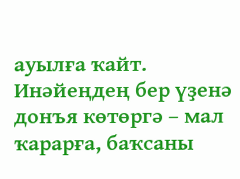ауылға ҡайт. Инәйеңдең бер үҙенә донъя көтөргә – мал ҡарарға, баҡсаны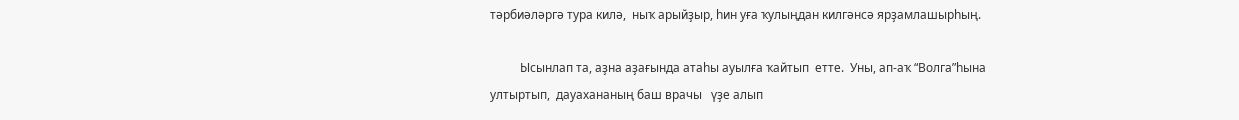тәрбиәләргә тура килә,  ныҡ арыйҙыр, һин уға ҡулыңдан килгәнсә ярҙамлашырһың.

          Ысынлап та, аҙна аҙағында атаһы ауылға ҡайтып  етте.  Уны, ап-аҡ “Волга”һына ултыртып,  дауахананың баш врачы   үҙе алып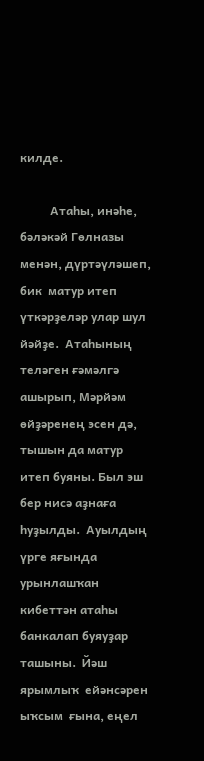килде.

          Атаһы, инәһе, бәләкәй Гөлназы менән, дүртәүләшеп, бик  матур итеп үткәрҙеләр улар шул йәйҙе.  Атаһының теләген ғәмәлгә ашырып, Мәрйәм өйҙәренең эсен дә, тышын да матур итеп буяны. Был эш бер нисә аҙнаға  һуҙылды.  Ауылдың үрге яғында урынлашҡан кибеттән атаһы банкалап буяуҙар ташыны.  Йәш ярымлыҡ  ейәнсәрен ыҡсым  ғына, еңел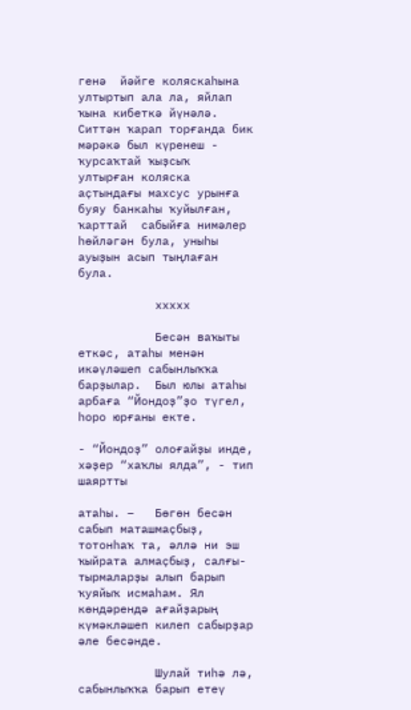генә  йәйге коляскаһына ултыртып ала ла, яйлап ҡына кибеткә йүнәлә. Ситтән ҡарап торғанда бик мәрәкә был күренеш -  ҡурсаҡтай ҡыҙсыҡ  ултырған коляска  аҫтындағы махсус урынға буяу банкаһы ҡуйылған, ҡарттай  сабыйға нимәлер һөйләгән була, уныһы ауыҙын асып тыңлаған була.

           ххххх

           Бесән ваҡыты еткәс, атаһы менән икәүләшеп сабынлыҡҡа  барҙылар.  Был юлы атаһы арбаға “Йондоҙ”ҙо түгел, һоро юрғаны екте.

- “Йондоҙ” олоғайҙы инде, хәҙер “хаҡлы ялда”, - тип шаяртты

атаһы. –   Бөгөн бесән сабып маташмаҫбыҙ, тотонһаҡ та, әллә ни эш ҡыйрата алмаҫбыҙ, салғы-тырмаларҙы алып барып ҡуяйыҡ исмаһам. Ял көндәрендә ағайҙарың күмәкләшеп килеп сабырҙар әле бесәнде.

           Шулай тиһә лә, сабынлыҡҡа барып етеү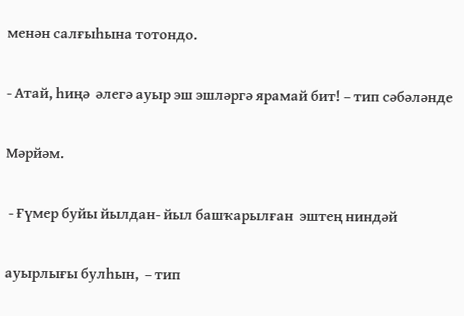менән салғыһына тотондо.

- Атай, һиңә  әлегә ауыр эш эшләргә ярамай бит! – тип сәбәләнде

Мәрйәм.

 - Ғүмер буйы йылдан- йыл башҡарылған  эштең ниндәй

ауырлығы булһын,  – тип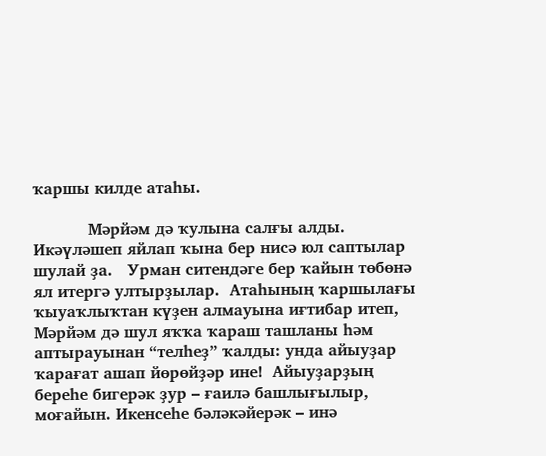ҡаршы килде атаһы.

           Мәрйәм дә ҡулына салғы алды. Икәүләшеп яйлап ҡына бер нисә юл саптылар шулай ҙа.   Урман ситендәге бер ҡайын төбөнә ял итергә ултырҙылар.  Атаһының ҡаршылағы ҡыуаҡлыҡтан күҙен алмауына иғтибар итеп, Мәрйәм дә шул яҡҡа ҡараш ташланы һәм аптырауынан “телһеҙ” ҡалды: унда айыуҙар ҡарағат ашап йөрөйҙәр ине!  Айыуҙарҙың береһе бигерәк ҙур – ғаилә башлығылыр, моғайын. Икенсеһе бәләкәйерәк – инә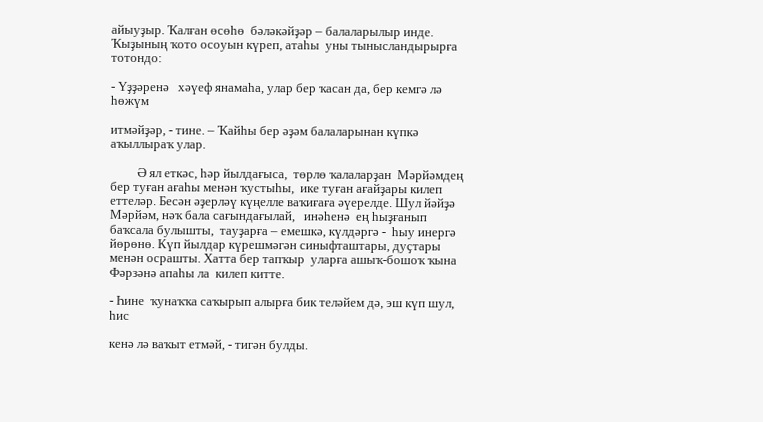айыуҙыр. Ҡалған өсөһө  бәләкәйҙәр – балаларылыр инде.  Ҡыҙының ҡото осоуын күреп, атаһы  уны тынысландырырға тотондо:

- Үҙҙәренә   хәүеф янамаһа, улар бер ҡасан да, бер кемгә лә һөжүм

итмәйҙәр, - тине. – Ҡайһы бер әҙәм балаларынан күпкә аҡыллыраҡ улар.

         Ә ял еткәс, һәр йылдағыса,  төрлө ҡалаларҙан  Мәрйәмдең бер туған ағаһы менән ҡустыһы,  ике туған ағайҙары килеп еттеләр. Бесән әҙерләү күңелле ваҡиғаға әүерелде. Шул йәйҙә Мәрйәм, нәҡ бала сағындағылай,   инәһенә  ең һыҙғанып баҡсала булышты,  тауҙарға – емешкә, күлдәргә -  һыу инергә  йөрөнө. Күп йылдар күрешмәгән синыфташтары, дуҫтары менән осрашты. Хатта бер тапҡыр  уларға ашыҡ-бошоҡ ҡына   Фәрзәнә апаһы ла  килеп китте.

- Һине  ҡунаҡҡа саҡырып алырға бик теләйем дә, эш күп шул, һис

кенә лә ваҡыт етмәй, - тигән булды.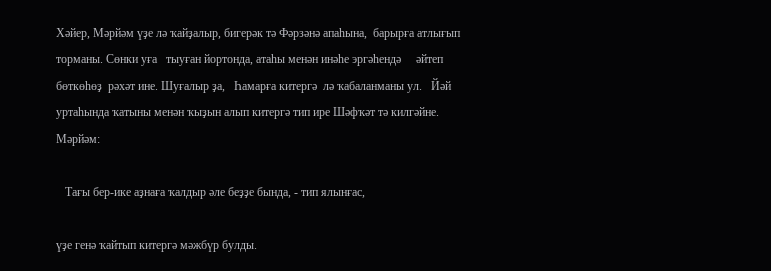Хәйер, Мәрйәм үҙе лә ҡайҙалыр, бигерәк тә Фәрзәнә апаһына,  барырға атлығып торманы. Сөнки уға   тыуған йортонда, атаһы менән инәһе эргәһендә     әйтеп бөткөһөҙ  рәхәт ине. Шуғалыр ҙа,   Һамарға китергә  лә ҡабаланманы ул.   Йәй уртаһында ҡатыны менән ҡыҙын алып китергә тип ире Шәфҡәт тә килгәйне. Мәрйәм:

   Тағы бер-ике аҙнаға ҡалдыр әле беҙҙе бында, - тип ялынғас,

үҙе генә ҡайтып китергә мәжбүр булды.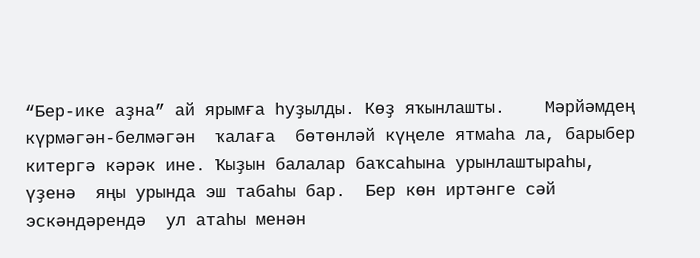“Бер-ике аҙна” ай ярымға һуҙылды. Көҙ яҡынлашты.    Мәрйәмдең күрмәгән-белмәгән  ҡалаға  бөтөнләй күңеле ятмаһа ла, барыбер китергә кәрәк ине. Ҡыҙын балалар баҡсаһына урынлаштыраһы, үҙенә  яңы урында эш табаһы бар.  Бер көн иртәнге сәй эскәндәрендә  ул атаһы менән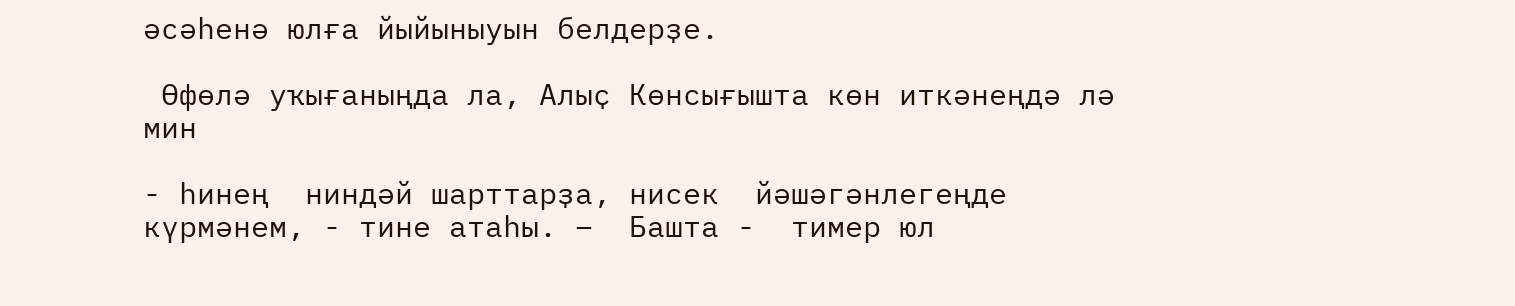әсәһенә юлға йыйыныуын белдерҙе.

 Өфөлә уҡығаныңда ла, Алыҫ Көнсығышта көн иткәнеңдә лә  мин

- һинең  ниндәй шарттарҙа, нисек  йәшәгәнлегеңде күрмәнем, - тине атаһы. –  Башта -  тимер юл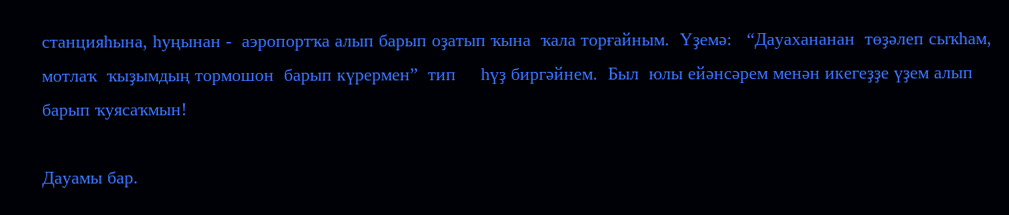станцияһына, һуңынан -  аэропортҡа алып барып оҙатып ҡына  ҡала торғайным.  Үҙемә:   “Дауахананан  төҙәлеп сыҡһам,    мотлаҡ  ҡыҙымдың тормошон  барып күрермен”  тип     һүҙ биргәйнем.  Был  юлы ейәнсәрем менән икегеҙҙе үҙем алып барып ҡуясаҡмын!

Дауамы бар.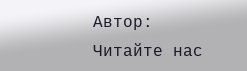Автор:
Читайте нас